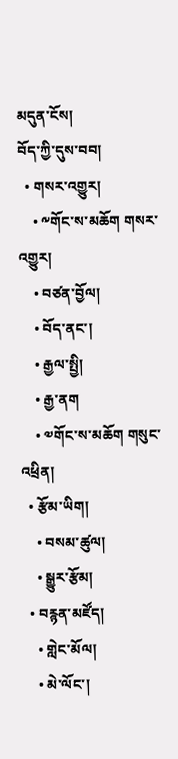མདུན་ངོས།
བོད་ཀྱི་དུས་བབ།
  • གསར་འགྱུར།
    • ༸གོང་ས་མཆོག གསར་འགྱུར།
    • བཙན་བྱོལ།
    • བོད་ནང་།
    • རྒྱལ་སྤྱི།
    • རྒྱ་ནག
    • ༧གོང་ས་མཆོག གསུང་འཕྲིན།
  • རྩོམ་ཡིག།
    • བསམ་ཚུལ།
    • སྒྱུར་རྩོམ།
  • བརྙན་མཛོད།
    • གླེང་མོལ།
    • མེ་ལོང་།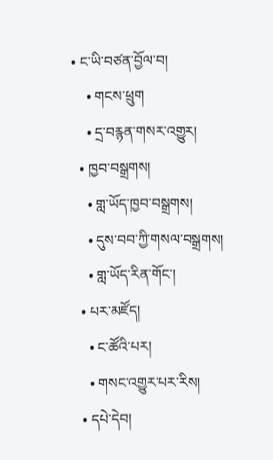• ང་ཡི་བཙན་བྱོལ་བ།
    • གངས་ཕྲུག
    • དྲ་བརྙན་གསར་འགྱུར།
  • ཁྱབ་བསྒྲགས།
    • གླ་ཡོད་ཁྱབ་བསྒྲགས།
    • དུས་བབ་ཀྱི་གསལ་བསྒྲགས།
    • གླ་ཡོད་རིན་གོང་།
  • པར་མཛོད།
    • ང་ཚོའི་པར།
    • གསང་འགྱུར་པར་རིས།
  • དཔེ་དེབ།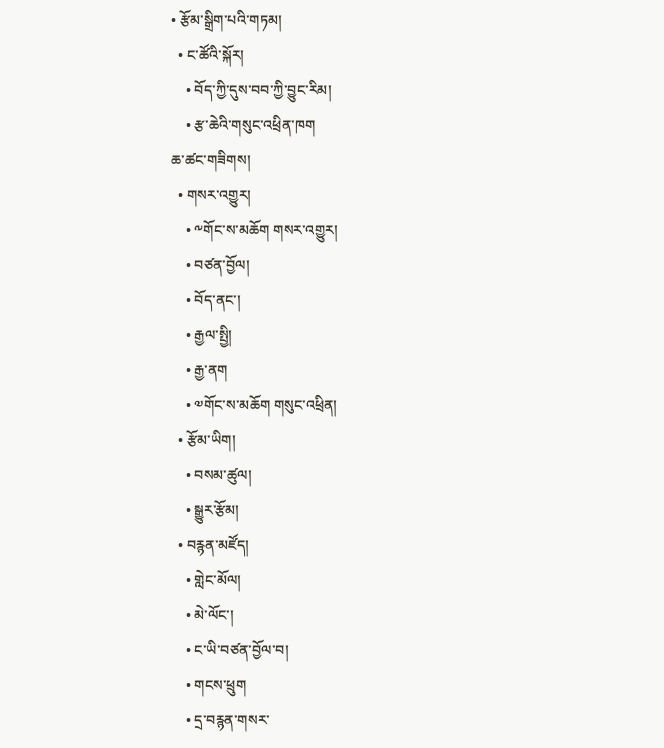• རྩོམ་སྒྲིག་པའི་གཏམ།
  • ང་ཚོའི་སྐོར།
    • བོད་ཀྱི་དུས་བབ་ཀྱི་བྱུང་རིམ།
    • རྩ་ཆེའི་གསུང་འཕྲིན་ཁག
ཆ་ཚང་གཟིགས།
  • གསར་འགྱུར།
    • ༸གོང་ས་མཆོག གསར་འགྱུར།
    • བཙན་བྱོལ།
    • བོད་ནང་།
    • རྒྱལ་སྤྱི།
    • རྒྱ་ནག
    • ༧གོང་ས་མཆོག གསུང་འཕྲིན།
  • རྩོམ་ཡིག།
    • བསམ་ཚུལ།
    • སྒྱུར་རྩོམ།
  • བརྙན་མཛོད།
    • གླེང་མོལ།
    • མེ་ལོང་།
    • ང་ཡི་བཙན་བྱོལ་བ།
    • གངས་ཕྲུག
    • དྲ་བརྙན་གསར་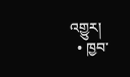འགྱུར།
  • ཁྱབ་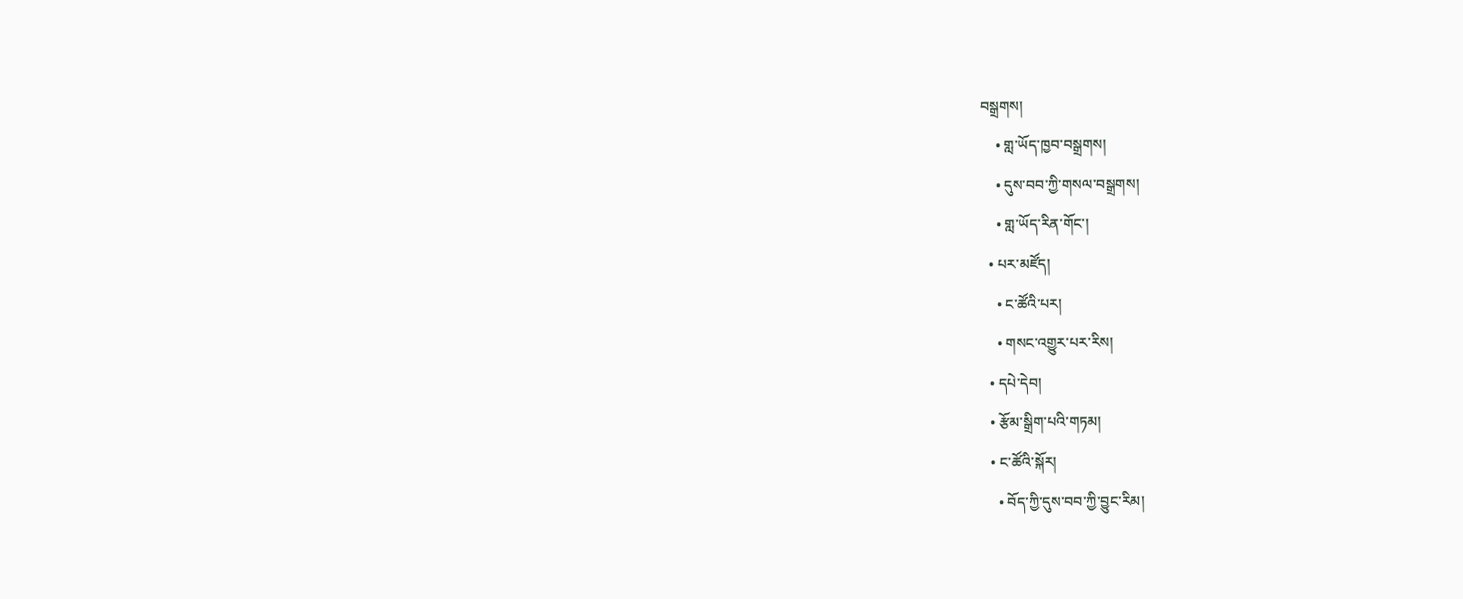བསྒྲགས།
    • གླ་ཡོད་ཁྱབ་བསྒྲགས།
    • དུས་བབ་ཀྱི་གསལ་བསྒྲགས།
    • གླ་ཡོད་རིན་གོང་།
  • པར་མཛོད།
    • ང་ཚོའི་པར།
    • གསང་འགྱུར་པར་རིས།
  • དཔེ་དེབ།
  • རྩོམ་སྒྲིག་པའི་གཏམ།
  • ང་ཚོའི་སྐོར།
    • བོད་ཀྱི་དུས་བབ་ཀྱི་བྱུང་རིམ།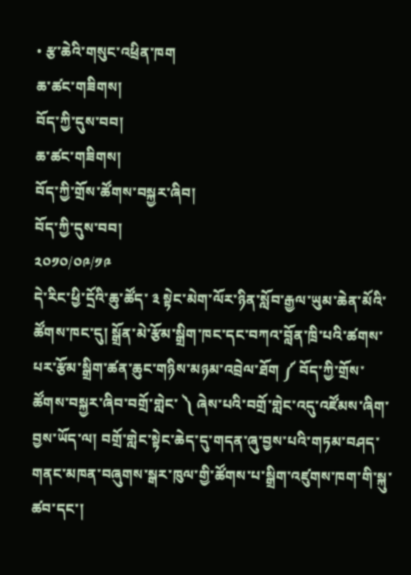• རྩ་ཆེའི་གསུང་འཕྲིན་ཁག
ཆ་ཚང་གཟིགས།
བོད་ཀྱི་དུས་བབ།
ཆ་ཚང་གཟིགས།
བོད་ཀྱི་གྲོས་ཚོགས་བསྐྱར་ཞིབ།
བོད་ཀྱི་དུས་བབ།
༢༠༡༠/༠༩/༡༩
དེ་རིང་ཕྱི་དྲོའི་ཆུ་ཚོད་ ༣ སྟེང་མེག་ལོར་ཉིན་སློབ་རྒྱལ་ཡུམ་ཆེན་མོའི་ཚོགས་ཁང་དུ། སྒྲོན་མེ་རྩོམ་སྒྲིག་ཁང་དང་བཀའ་བློན་ཁྲི་པའི་ཚགས་པར་རྩོམ་སྒྲིག་ཚན་ཆུང་གཉིས་མཉམ་འབྲེལ་ཐོག ༼ བོད་ཀྱི་གྲོས་ཚོགས་བསྐྱར་ཞིབ་བགྲོ་གླེང་ ༽ ཞེས་པའི་བགྲོ་གླེང་འདུ་འཛོམས་ཞིག་བྱས་ཡོད་ལ། བགྲོ་གླེང་སྟེང་ཆེད་དུ་གདན་ཞུ་བྱས་པའི་གཏམ་བཤད་གནང་མཁན་བཞུགས་སྒར་ཁུལ་གྱི་ཚོགས་པ་སྒྲིག་འཛུགས་ཁག་གི་སྐུ་ཚབ་དང་།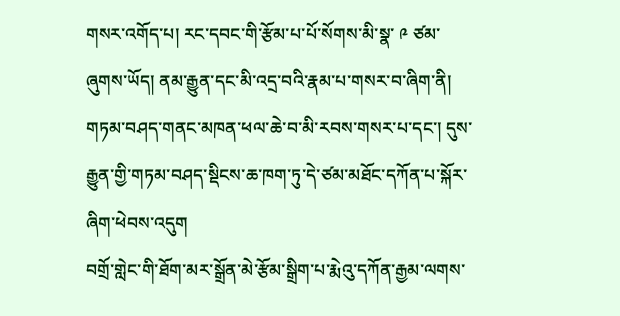གསར་འགོད་པ། རང་དབང་གི་རྩོམ་པ་པོ་སོགས་མི་སྣ་ ༩ ཙམ་ཞུགས་ཡོད། ནམ་རྒྱུན་དང་མི་འདྲ་བའི་རྣམ་པ་གསར་བ་ཞིག་ནི། གཏམ་བཤད་གནང་མཁན་ཕལ་ཆེ་བ་མི་རབས་གསར་པ་དང་། དུས་རྒྱུན་གྱི་གཏམ་བཤད་སྡིངས་ཆ་ཁག་ཏུ་དེ་ཙམ་མཐོང་དཀོན་པ་སྐོར་ཞིག་ཕེབས་འདུག
བགྲོ་གླེང་གི་ཐོག་མར་སྒྲོན་མེ་རྩོམ་སྒྲིག་པ་རྨེའུ་དཀོན་རྒྱམ་ལགས་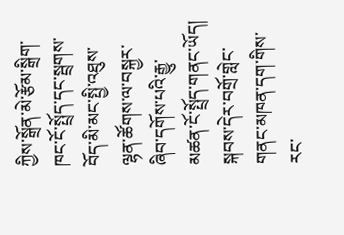ཀྱིས་སྒྲོན་མེ་རྩོམ་སྒྲིག་ཁང་ངོ་སྤྲོད་དང་སྦྲགས་བོད་མི་མང་སྤྱི་འཐུས་ལྷན་ཚོགས་ལ་བསྐྱར་ཞིབ་དགོས་པའི་རྒྱུ་མཚན་ངོ་སྤྲོད་གནང་ཡོད། སྐབས་དེར་བགྲོ་གླེང་གནང་མཁན་དག་གིས་རང་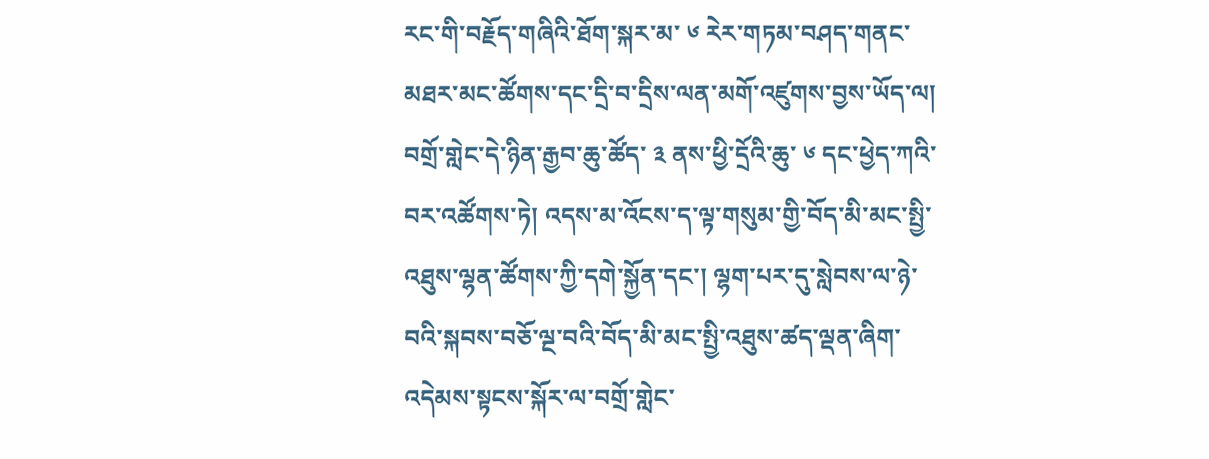རང་གི་བརྗོད་གཞིའི་ཐོག་སྐར་མ་ ༦ རེར་གཏམ་བཤད་གནང་མཐར་མང་ཚོགས་དང་དྲི་བ་དྲིས་ལན་མགོ་འཛུགས་བྱས་ཡོད་ལ། བགྲོ་གླེང་དེ་ཉིན་རྒྱབ་ཆུ་ཚོད་ ༣ ནས་ཕྱི་དྲོའི་ཆུ་ ༦ དང་ཕྱེད་ཀའི་བར་འཚོགས་ཏེ། འདས་མ་འོངས་ད་ལྟ་གསུམ་གྱི་བོད་མི་མང་སྤྱི་འཐུས་ལྷན་ཚོགས་ཀྱི་དགེ་སྐྱོན་དང་། ལྷག་པར་དུ་སླེབས་ལ་ཉེ་བའི་སྐབས་བཅོ་ལྔ་བའི་བོད་མི་མང་སྤྱི་འཐུས་ཚད་ལྡན་ཞིག་འདེམས་སྟངས་སྐོར་ལ་བགྲོ་གླེང་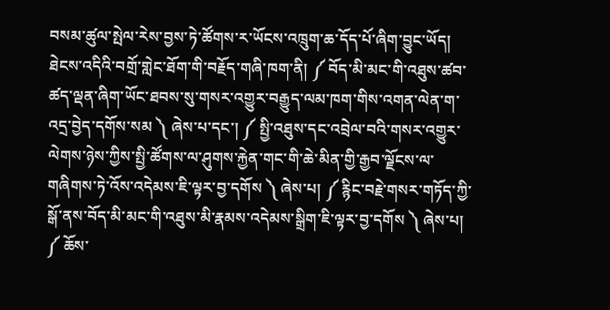བསམ་ཚུལ་སྤེལ་རེས་བྱས་ཏེ་ཚོགས་ར་ཡོངས་འཁྲུག་ཆ་དོད་པོ་ཞིག་བྱུང་ཡོད།
ཐེངས་འདིའི་བགྲོ་གླེང་ཐོག་གི་བརྗོད་གཞི་ཁག་ནི། ༼ བོད་མི་མང་གི་འཐུས་ཚབ་ཚད་ལྡན་ཞིག་ཡོང་ཐབས་སུ་གསར་འགྱུར་བརྒྱུད་ལམ་ཁག་གིས་འགན་ལེན་ག་འདྲ་བྱེད་དགོས་སམ ༽ ཞེས་པ་དང་། ༼ སྤྱི་འཐུས་དང་འབྲེལ་བའི་གསར་འགྱུར་ལེགས་ཉེས་ཀྱིས་སྤྱི་ཚོགས་ལ་ཤུགས་རྐྱེན་གང་གི་ཆེ་མིན་གྱི་རྒྱབ་ལྗོངས་ལ་གཞིགས་ཏེ་འོས་འདེམས་ཇི་ལྟར་བྱ་དགོས ༽ ཞེས་པ། ༼ རྙིང་བརྗེ་གསར་གཏོད་ཀྱི་སྒོ་ནས་བོད་མི་མང་གི་འཐུས་མི་རྣམས་འདེམས་སྒྲིག་ཇི་ལྟར་བྱ་དགོས ༽ ཞེས་པ། ༼ ཆོས་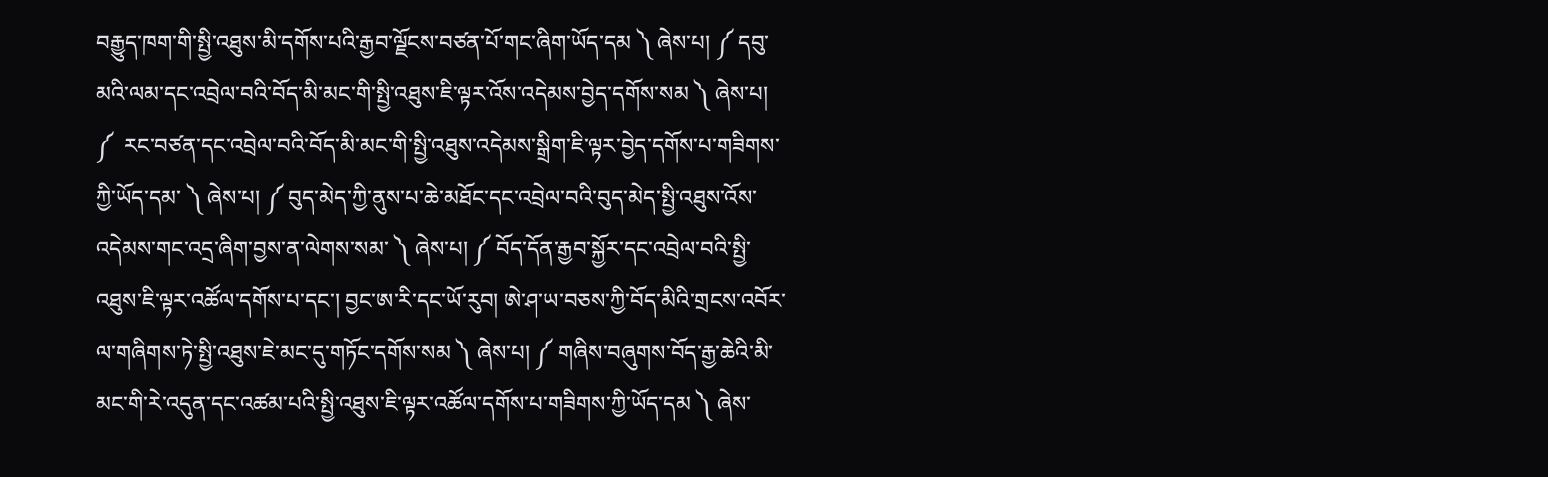བརྒྱུད་ཁག་གི་སྤྱི་འཐུས་མི་དགོས་པའི་རྒྱབ་ལྗོངས་བཙན་པོ་གང་ཞིག་ཡོད་དམ ༽ ཞེས་པ། ༼ དབུ་མའི་ལམ་དང་འབྲེལ་བའི་བོད་མི་མང་གི་སྤྱི་འཐུས་ཇི་ལྟར་འོས་འདེམས་བྱེད་དགོས་སམ ༽ ཞེས་པ།
༼  རང་བཙན་དང་འབྲེལ་བའི་བོད་མི་མང་གི་སྤྱི་འཐུས་འདེམས་སྒྲིག་ཇི་ལྟར་བྱེད་དགོས་པ་གཟིགས་ཀྱི་ཡོད་དམ་ ༽ ཞེས་པ། ༼ བུད་མེད་ཀྱི་ནུས་པ་ཆེ་མཐོང་དང་འབྲེལ་བའི་བུད་མེད་སྤྱི་འཐུས་འོས་འདེམས་གང་འདྲ་ཞིག་བྱས་ན་ལེགས་སམ་ ༽ ཞེས་པ། ༼ བོད་དོན་རྒྱབ་སྐྱོར་དང་འབྲེལ་བའི་སྤྱི་འཐུས་ཇི་ལྟར་འཚོལ་དགོས་པ་དང་། བྱང་ཨ་རི་དང་ཡོ་རུབ། ཨེ་ཤ་ཡ་བཅས་ཀྱི་བོད་མིའི་གྲངས་འབོར་ལ་གཞིགས་ཏེ་སྤྱི་འཐུས་ཇེ་མང་དུ་གཏོང་དགོས་སམ ༽ ཞེས་པ། ༼ གཞིས་བཞུགས་བོད་རྒྱ་ཆེའི་མི་མང་གི་རེ་འདུན་དང་འཚམ་པའི་སྤྱི་འཐུས་ཇི་ལྟར་འཚོལ་དགོས་པ་གཟིགས་ཀྱི་ཡོད་དམ ༽ ཞེས་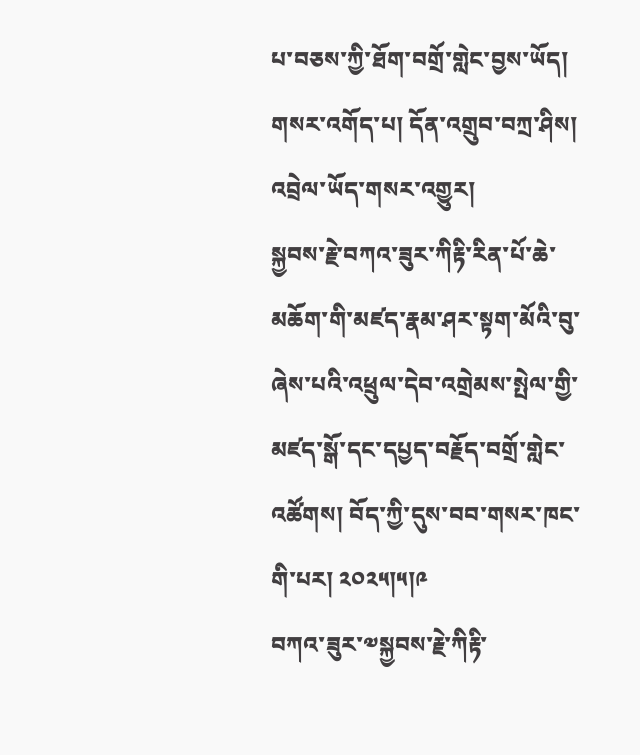པ་བཅས་ཀྱི་ཐོག་བགྲོ་གླེང་བྱས་ཡོད།
གསར་འགོད་པ། དོན་འགྲུབ་བཀྲ་ཤིས།
འབྲེལ་ཡོད་གསར་འགྱུར།
སྐྱབས་རྗེ་བཀའ་ཟུར་ཀིརྟི་རིན་པོ་ཆེ་མཆོག་གི་མཛད་རྣམ་ཤར་སྟག་མོའི་བུ་ཞེས་པའི་འཕྲུལ་དེབ་འགྲེམས་སྤེལ་གྱི་མཛད་སྒོ་དང་དཔྱད་བརྗོད་བགྲོ་གླེང་འཚོགས། བོད་ཀྱི་དུས་བབ་གསར་ཁང་གི་པར། ༢༠༢༥།༥།༩
བཀའ་ཟུར་༧སྐྱབས་རྗེ་ཀིརྟི་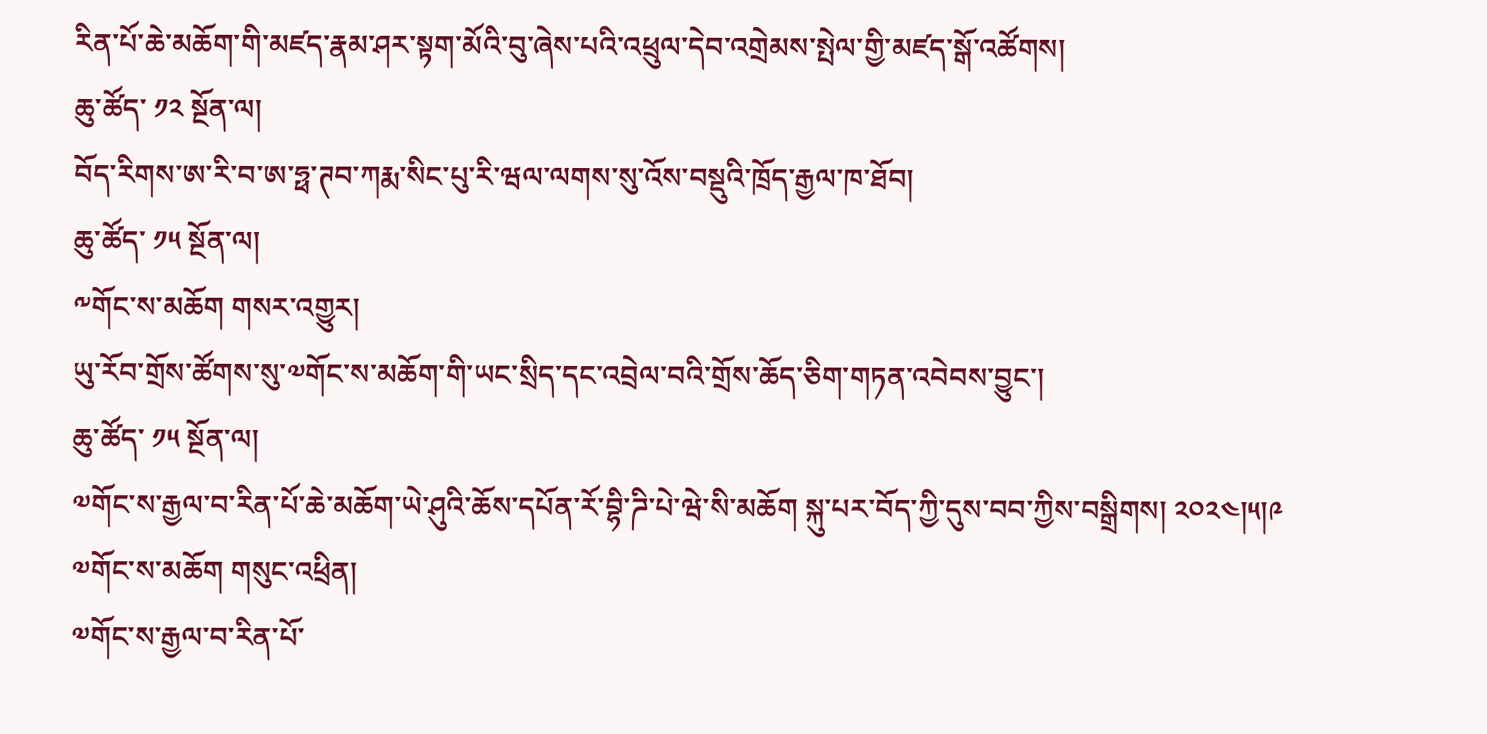རིན་པོ་ཆེ་མཆོག་གི་མཛད་རྣམ་ཤར་སྟག་མོའི་བུ་ཞེས་པའི་འཕྲུལ་དེབ་འགྲེམས་སྤེལ་གྱི་མཛད་སྒོ་འཚོགས།
ཆུ་ཚོད་ ༡༢ སྔོན་ལ།
བོད་རིགས་ཨ་རི་བ་ཨ་ཧྥ་ཊབ་ཀརྨ་སིང་པུ་རི་ཝལ་ལགས་སུ་འོས་བསྡུའི་ཁྲོད་རྒྱལ་ཁ་ཐོབ།
ཆུ་ཚོད་ ༡༥ སྔོན་ལ།
༸གོང་ས་མཆོག གསར་འགྱུར།
ཡུ་རོབ་གྲོས་ཚོགས་སུ་༧གོང་ས་མཆོག་གི་ཡང་སྲིད་དང་འབྲེལ་བའི་གྲོས་ཆོད་ཅིག་གཏན་འབེབས་བྱུང་།
ཆུ་ཚོད་ ༡༥ སྔོན་ལ།
༧གོང་ས་རྒྱལ་བ་རིན་པོ་ཆེ་མཆོག་ཡེ་ཤུའི་ཆོས་དཔོན་རོ་བྷི་ཌི་པེ་ཝེ་སི་མཆོག སྐུ་པར་བོད་ཀྱི་དུས་བབ་ཀྱིས་བསྒྲིགས། ༢༠༢༤།༥།༩
༧གོང་ས་མཆོག གསུང་འཕྲིན།
༧གོང་ས་རྒྱལ་བ་རིན་པོ་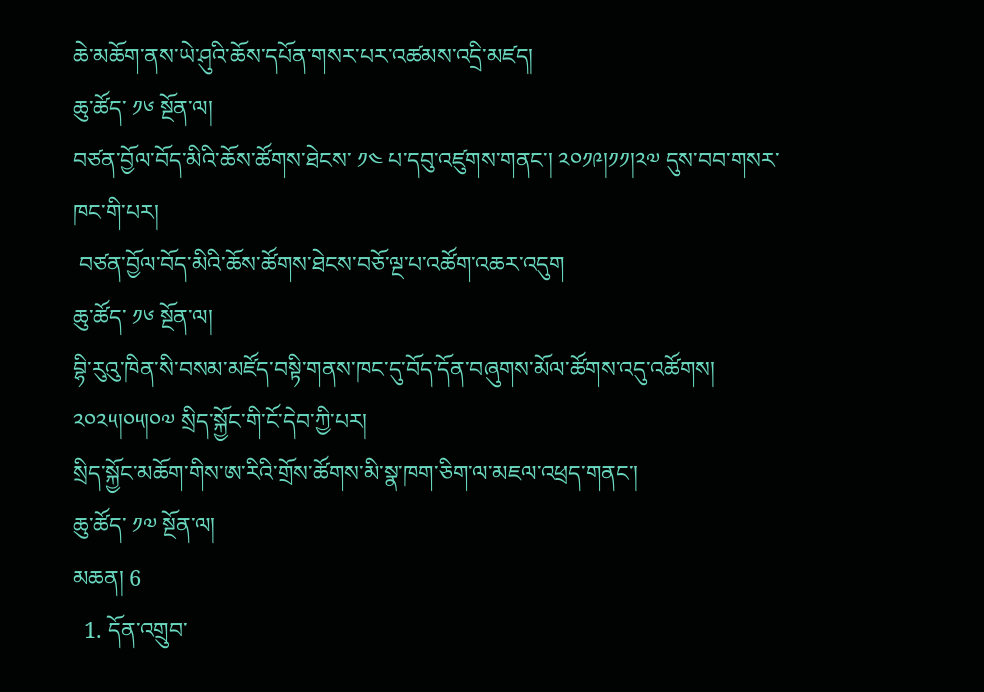ཆེ་མཆོག་ནས་ཡེ་ཤུའི་ཆོས་དཔོན་གསར་པར་འཚམས་འདྲི་མཛད།
ཆུ་ཚོད་ ༡༦ སྔོན་ལ།
བཙན་བྱོལ་བོད་མིའི་ཆོས་ཚོགས་ཐེངས་ ༡༤ པ་དབུ་འཛུགས་གནང་། ༢༠༡༩།༡༡།༢༧ དུས་བབ་གསར་ཁང་གི་པར།
 བཙན་བྱོལ་བོད་མིའི་ཆོས་ཚོགས་ཐེངས་བཅོ་ལྔ་པ་འཚོག་འཆར་འདུག
ཆུ་ཚོད་ ༡༦ སྔོན་ལ།
བྷི་རུའུ་ཁིན་སི་བསམ་མཛོད་བསྟི་གནས་ཁང་དུ་བོད་དོན་བཞུགས་མོལ་ཚོགས་འདུ་འཚོགས། ༢༠༢༥།༠༥།༠༧ སྲིད་སྐྱོང་གི་ངོ་དེབ་ཀྱི་པར།
སྲིད་སྐྱོང་མཆོག་གིས་ཨ་རིའི་གྲོས་ཚོགས་མི་སྣ་ཁག་ཅིག་ལ་མཇལ་འཕྲད་གནང་།
ཆུ་ཚོད་ ༡༧ སྔོན་ལ།
མཆན། 6
  1. དོན་འགྲུབ་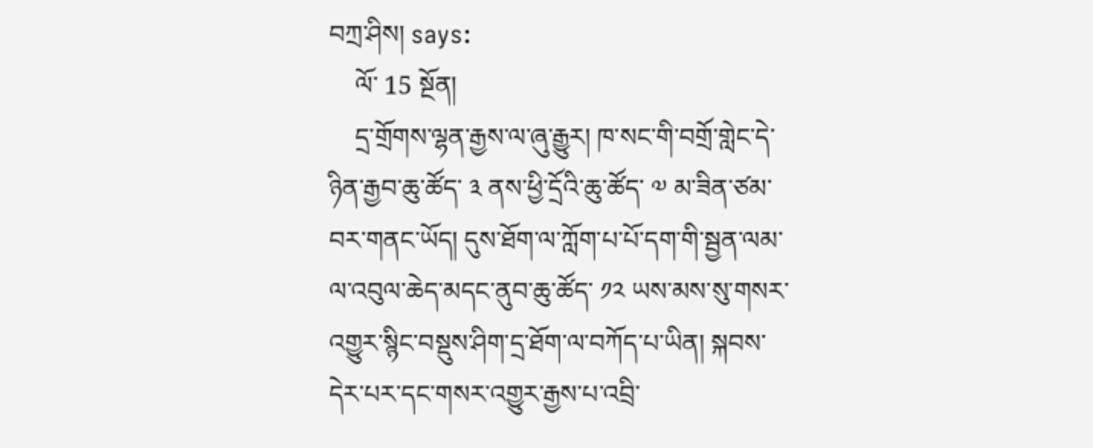བཀྲ་ཤིས། says:
    ལོ་ 15 སྔོན།
    དྲ་གྲོགས་ལྷན་རྒྱས་ལ་ཞུ་རྒྱུར། ཁ་སང་གི་བགྲོ་གླེང་དེ་ཉིན་རྒྱབ་ཆུ་ཚོད་ ༣ ནས་ཕྱི་དྲོའི་ཆུ་ཚོད་ ༧ མ་ཟིན་ཙམ་བར་གནང་ཡོད། དུས་ཐོག་ལ་ཀློག་པ་པོ་དག་གི་སྦྱན་ལམ་ལ་འབུལ་ཆེད་མདང་ནུབ་ཆུ་ཚོད་ ༡༢ ཡས་མས་སུ་གསར་འགྱུར་སྙིང་བསྡུས་ཤིག་དྲ་ཐོག་ལ་བཀོད་པ་ཡིན། སྐབས་དེར་པར་དང་གསར་འགྱུར་རྒྱས་པ་འབྲི་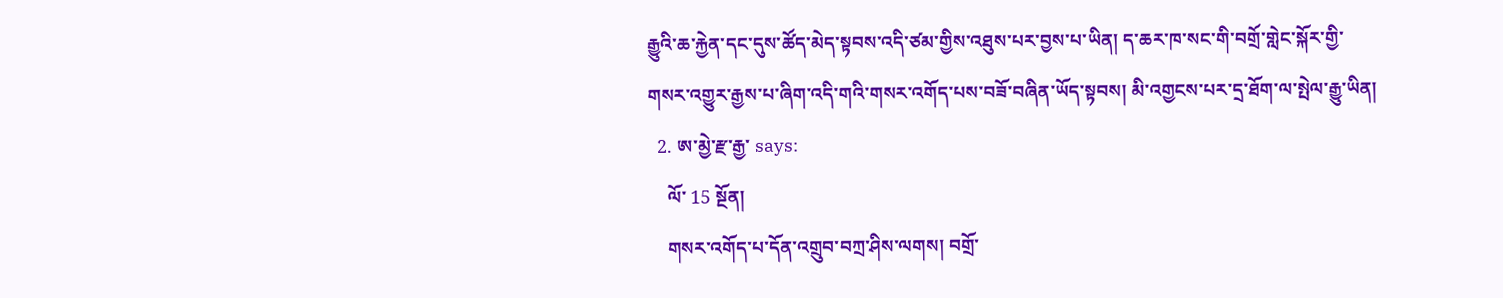རྒྱུའི་ཆ་རྐྱེན་དང་དུས་ཚོད་མེད་སྟབས་འདི་ཙམ་གྱིས་འཐུས་པར་བྱས་པ་ཡིན། ད་ཆར་ཁ་སང་གི་བགྲོ་གླེང་སྐོར་གྱི་གསར་འགྱུར་རྒྱས་པ་ཞིག་འདི་གའི་གསར་འགོད་པས་བཟོ་བཞིན་ཡོད་སྟབས། མི་འགྱངས་པར་དྲ་ཐོག་ལ་སྤེལ་རྒྱུ་ཡིན།
  2. ཨ་མྱེ་རྫ་རྒྱ་ says:
    ལོ་ 15 སྔོན།
    གསར་འགོད་པ་དོན་འགྲུབ་བཀྲ་ཤིས་ལགས། བགྲོ་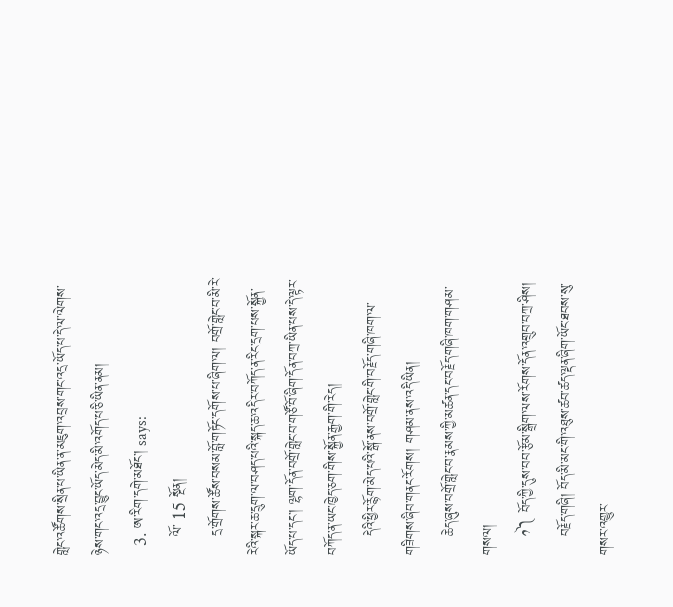གླེང་འཚོགས་སྲིན་པ་ཡིན་ན་མཇུག་འབྲས་གང་འདྲ་ཡོད་པ་དེ་ལ་ལེགས་ཉེས་གང་འདྲ་བྱུང་ཡོད་མེད་མི་འགོད་པ་ཅི་ཡིན་ནམ།
  3. ཨ་རིག་དགེ་མཐོང་། says:
    ལོ་ 15 སྔོན།
    དྲ་གྲོགས་ཚོས་བསམ་བློ་གཏོང་དགོས་པ་ཞིག་ལ། བགྲོ་གླེང་བ་མི་རེ་རེའི་སྐར་ཆ་དྲུག་ལ་བཤད་པའི་སྐད་ཆ་འདིར་བཀོད་ན་རིང་དྲག་པས་སྐྱོན་ཡོད་པ་དང་། ལྷག་དོན་བགྲོ་གླེང་བ་གཙོ་བོ་ཞིག་དོན་བཀྲ་ཡིན་པས་དེ་ལྟར་བཀོད་ན་ཡང་ཁྱེད་ཅག་གིས་སྐྱོན་རྒྱག་གི་རེད།
    དེའི་ཕྱིར་རྙོག་མེད་པའི་སྒོ་ནས་བགྲོ་གླེང་གི་བརྗོད་གཞི་ཁག་ལ་གཟིགས་ཞིབ་གནང་རོགས། གཤམ་ནས་འདི་ཡིན།
    ཆེད་ཞུས་བགྲོ་གླེང་བ་རྣམས་ཀྱི་མཚན་དང་བརྗོད་གཞི་ཁག་གཤམ་གསལ།
    ༡༽ བོད་ཀྱི་དུས་བབ་རྩོམ་སྒྲིག་ལས་རོགས་དོན་འགྲུབ་བཀྲ་ཤིས།
    བརྗོད་གཞི། བོད་མི་མང་གི་འཐུས་ཚབ་ཚད་ལྡན་ཞིག་ཡོང་ཐབས་སུ་གསར་འགྱུར་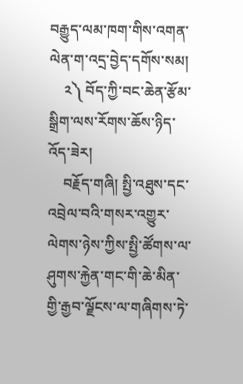བརྒྱུད་ལམ་ཁག་གིས་འགན་ལེན་ག་འདྲ་བྱེད་དགོས་སམ།
    ༢༽ བོད་ཀྱི་བང་ཆེན་རྩོམ་སྒྲིག་ལས་རོགས་ཆོས་ཉིད་འོད་ཟེར།
    བརྗོད་གཞི། སྤྱི་འཐུས་དང་འབྲེལ་བའི་གསར་འགྱུར་ལེགས་ཉེས་ཀྱིས་སྤྱི་ཚོགས་ལ་ཤུགས་རྐྱེན་གང་གི་ཆེ་མིན་གྱི་རྒྱབ་ལྗོངས་ལ་གཞིགས་ཏེ་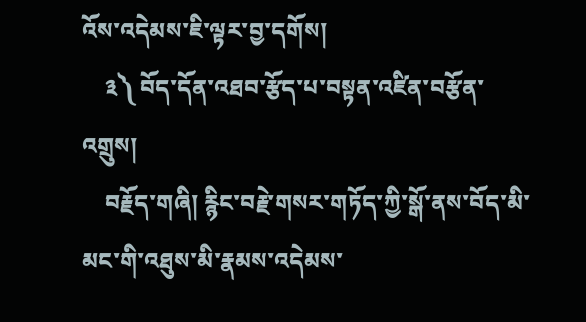འོས་འདེམས་ཇི་ལྟར་བྱ་དགོས།
    ༣༽ བོད་དོན་འཐབ་རྩོད་པ་བསྟན་འཛིན་བརྩོན་འགྲུས།
    བརྗོད་གཞི། རྙིང་བརྗེ་གསར་གཏོད་ཀྱི་སྒོ་ནས་བོད་མི་མང་གི་འཐུས་མི་རྣམས་འདེམས་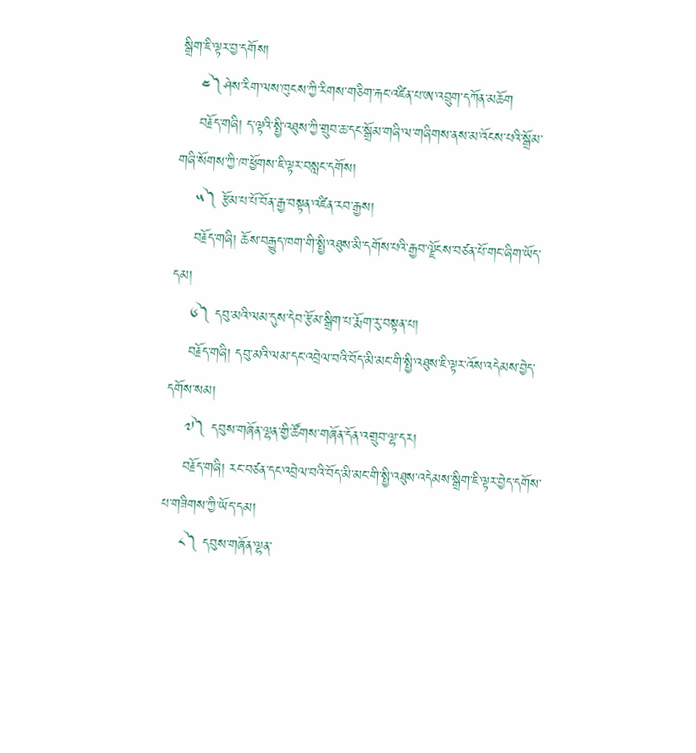སྒྲིག་ཇི་ལྟར་བྱ་དགོས།
    ༤༽ཤེས་རིག་ལས་ཁུངས་ཀྱི་རིགས་གཅིག་རྐང་འཛིན་པ་ཨ་འབྲུག་དཀོན་མཆོག
    བརྗོད་གཞི། ད་ལྟའི་སྤྱི་འཐུས་ཀྱི་གྲུབ་ཆ་དང་སྒྲོམ་གཞི་ལ་གཞིགས་ནས་མ་འོངས་པའི་སྒྲོམ་གཞི་སོགས་ཀྱི་ཁ་ཕྱོགས་ཇི་ལྟར་བསླང་དགོས།
    ༥༽ རྩོམ་པ་པོ་བོན་རྒྱ་བསྟན་འཛིན་རབ་རྒྱས།
    བརྗོད་གཞི། ཆོས་བརྒྱུད་ཁག་གི་སྤྱི་འཐུས་མི་དགོས་པའི་རྒྱབ་ལྗོངས་བཙན་པོ་གང་ཞིག་ཡོད་དམ།
    ༦༽ དབུ་མའི་ལམ་དུས་དེབ་རྩོམ་སྒྲིག་པ་རྨོག་རུ་བསྟན་པ།
    བརྗོད་གཞི། དབུ་མའི་ལམ་དང་འབྲེལ་བའི་བོད་མི་མང་གི་སྤྱི་འཐུས་ཇི་ལྟར་འོས་འདེམས་བྱེད་དགོས་སམ།
    ༧༽ དབུས་གཞོན་ལྷན་གྱི་ཚོགས་གཞོན་དོན་འགྲུབ་ལྷ་དར།
    བརྗོད་གཞི། རང་བཙན་དང་འབྲེལ་བའི་བོད་མི་མང་གི་སྤྱི་འཐུས་འདེམས་སྒྲིག་ཇི་ལྟར་བྱེད་དགོས་པ་གཟིགས་ཀྱི་ཡོད་དམ།
    ༨༽ དབུས་གཞོན་ལྷན་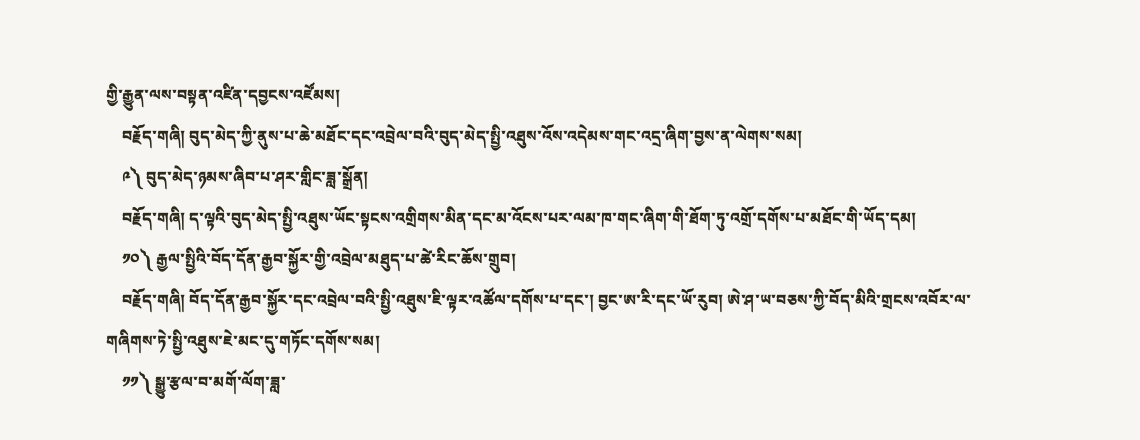གྱི་རྒྱུན་ལས་བསྟན་འཛིན་དབྱངས་འཛོམས།
    བརྗོད་གཞི། བུད་མེད་ཀྱི་ནུས་པ་ཆེ་མཐོང་དང་འབྲེལ་བའི་བུད་མེད་སྤྱི་འཐུས་འོས་འདེམས་གང་འདྲ་ཞིག་བྱས་ན་ལེགས་སམ།
    ༩༽ བུད་མེད་ཉམས་ཞིབ་པ་ཤར་གླིང་ཟླ་སྒྲོན།
    བརྗོད་གཞི། ད་ལྟའི་བུད་མེད་སྤྱི་འཐུས་ཡོང་སྟངས་འགྲིགས་མིན་དང་མ་འོངས་པར་ལམ་ཁ་གང་ཞིག་གི་ཐོག་ཏུ་འགྲོ་དགོས་པ་མཐོང་གི་ཡོད་དམ།
    ༡༠༽ རྒྱལ་སྤྱིའི་བོད་དོན་རྒྱབ་སྐྱོར་གྱི་འབྲེལ་མཐུད་པ་ཚེ་རིང་ཆོས་གྲུབ།
    བརྗོད་གཞི། བོད་དོན་རྒྱབ་སྐྱོར་དང་འབྲེལ་བའི་སྤྱི་འཐུས་ཇི་ལྟར་འཚོལ་དགོས་པ་དང་། བྱང་ཨ་རི་དང་ཡོ་རུབ། ཨེ་ཤ་ཡ་བཅས་ཀྱི་བོད་མིའི་གྲངས་འབོར་ལ་གཞིགས་ཏེ་སྤྱི་འཐུས་ཇེ་མང་དུ་གཏོང་དགོས་སམ།
    ༡༡༽ སྒྱུ་རྩལ་བ་མགོ་ལོག་ཟླ་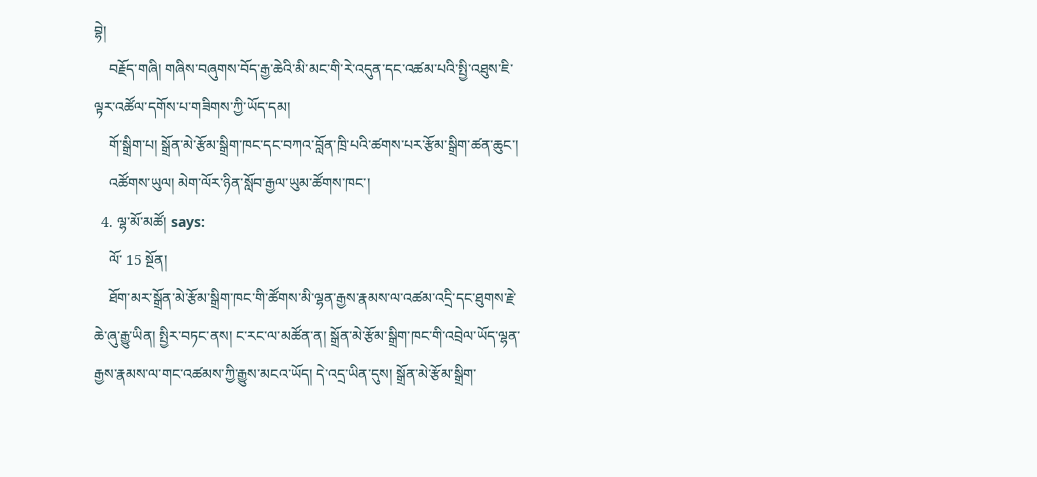བྷེ།
    བརྗོད་གཞི། གཞིས་བཞུགས་བོད་རྒྱ་ཆེའི་མི་མང་གི་རེ་འདུན་དང་འཚམ་པའི་སྤྱི་འཐུས་ཇི་ལྟར་འཚོལ་དགོས་པ་གཟིགས་ཀྱི་ཡོད་དམ།
    གོ་སྒྲིག་པ། སྒྲོན་མེ་རྩོམ་སྒྲིག་ཁང་དང་བཀའ་བློན་ཁྲི་པའི་ཚགས་པར་རྩོམ་སྒྲིག་ཚན་ཆུང་།
    འཚོགས་ཡུལ། མེག་ལོར་ཉིན་སློབ་རྒྱལ་ཡུམ་ཚོགས་ཁང་།
  4. ལྷ་མོ་མཚོ། says:
    ལོ་ 15 སྔོན།
    ཐོག་མར་སྒྲོན་མེ་རྩོམ་སྒྲིག་ཁང་གི་ཚོགས་མི་ལྷན་རྒྱས་རྣམས་ལ་འཚམ་འདྲི་དང་ཐུགས་རྗེ་ཆེ་ཞུ་རྒྱུ་ཡིན། སྤྱིར་བཏང་ནས། ང་རང་ལ་མཚོན་ན། སྒྲོན་མེ་རྩོམ་སྒྲིག་ཁང་གི་འབྲེལ་ཡོད་ལྷན་རྒྱས་རྣམས་ལ་གང་འཚམས་ཀྱི་རྒྱུས་མངའ་ཡོད། དེ་འདྲ་ཡིན་དུས། སྒྲོན་མེ་རྩོམ་སྒྲིག་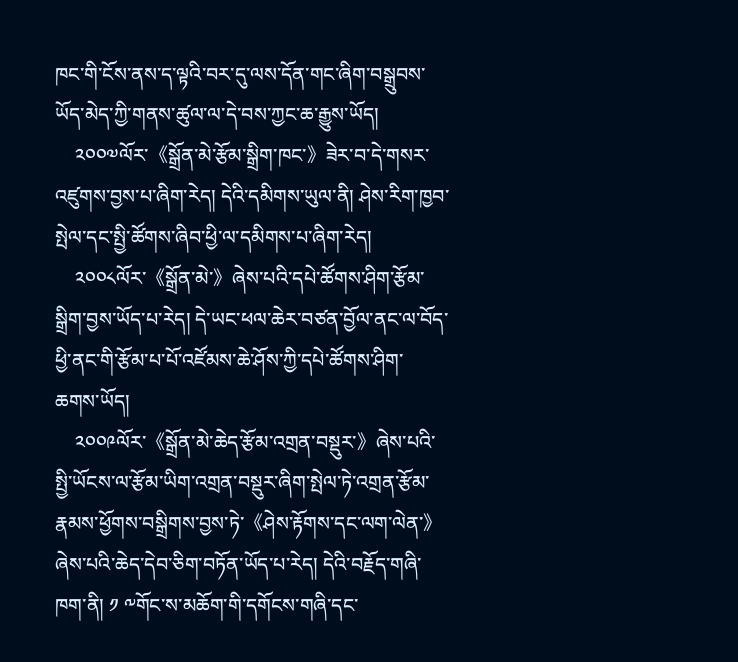ཁང་གི་ངོས་ནས་ད་ལྟའི་བར་དུ་ལས་དོན་གང་ཞིག་བསྒྲུབས་ཡོད་མེད་ཀྱི་གནས་ཚུལ་ལ་དེ་བས་ཀྱང་ཆ་རྒྱུས་ཡོད།
    ༢༠༠༧ལོར་《སྒྲོན་མེ་རྩོམ་སྒྲིག་ཁང་》ཟེར་བ་དེ་གསར་འཛུགས་བྱས་པ་ཞིག་རེད། དེའི་དམིགས་ཡུལ་ནི། ཤེས་རིག་ཁྱབ་སྤེལ་དང་སྤྱི་ཚོགས་ཞིབ་ཕྱི་ལ་དམིགས་པ་ཞིག་རེད།
    ༢༠༠༨ལོར་《སྒྲོན་མེ་》ཞེས་པའི་དཔེ་ཚོགས་ཤིག་རྩོམ་སྒྲིག་བྱས་ཡོད་པ་རེད། དེ་ཡང་ཕལ་ཆེར་བཙན་བྱོལ་ནང་ལ་བོད་ཕྱི་ནང་གི་རྩོམ་པ་པོ་འཛོམས་ཆེ་ཤོས་ཀྱི་དཔེ་ཚོགས་ཤིག་ཆགས་ཡོད།
    ༢༠༠༩ལོར་《སྒྲོན་མེ་ཆེད་རྩོམ་འགྲན་བསྡུར་》ཞེས་པའི་སྤྱི་ཡོངས་ལ་རྩོམ་ཡིག་འགྲན་བསྡུར་ཞིག་སྤེལ་ཏེ་འགྲན་རྩོམ་རྣམས་ཕྱོགས་བསྒྲིགས་བྱས་ཏེ་《ཤེས་རྟོགས་དང་ལག་ལེན་》ཞེས་པའི་ཆེད་དེབ་ཅིག་བཏོན་ཡོད་པ་རེད། དེའི་བརྗོད་གཞི་ཁག་ནི། ༡ ༸གོང་ས་མཆོག་གི་དགོངས་གཞི་དང་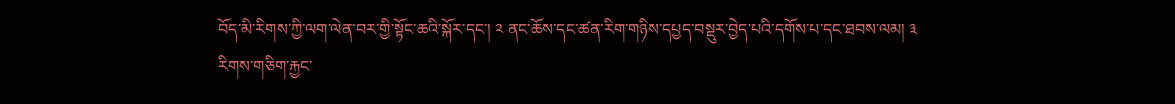བོད་མི་རིགས་ཀྱི་ལག་ལེན་བར་གྱི་སྟོང་ཆའི་སྐོར་དང་། ༢ ནང་ཆོས་དང་ཚན་རིག་གཉིས་དཔྱད་བསྡུར་བྱེད་པའི་དགོས་པ་དང་ཐབས་ལམ། ༣ རིགས་གཅིག་རྐྱང་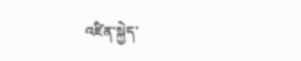འཛིན་སྐྱེད་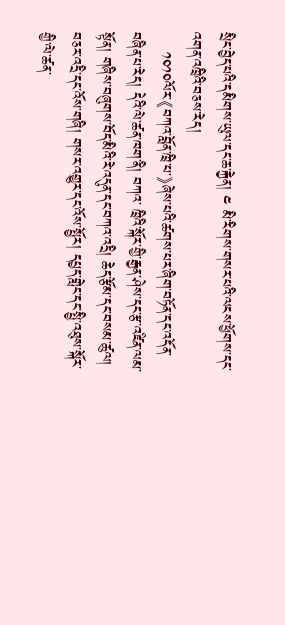སྲིང་བྱེད་པའི་དམིགས་ཡུལ་དང་ཆ་རྐྱེན། ༤ མི་རིགས་གསར་པའི་ལངས་ཕྱོགས་དང་འགན་འཁྲིའི་བཅས་རེད།
    ༡༠༡༠ལོར་《བཀའ་བློན་ཁྲི་པ་》ཞེས་པའི་ཚགས་པར་ཞིག་བཏོན་དང་འདོན་བཞིན་པ་རེད། དེའི་ལེ་ཚན་ཁག་ནི། བཀའ་ ཁྲིའི་སྐོར་གྱི་རྒྱན་ཤེས་དང་རྩ་འཛིན་ལམ་སྟོན། གཞིས་བཞུགས་བོད་མིའི་རེ་འདུན་དང་བཀའ་འདྲི། ཆེད་རྩོམ་དང་བསམ་ཚུལ། བཅར་འདྲི་དང་འོས་གཞི། གསར་འགྱུར་དང་འོས་སྤྱོར། དཔྱད་གླེང་དང་སྤྱི་འཐུས་སྐོར་གྱི་ལེ་ཚན་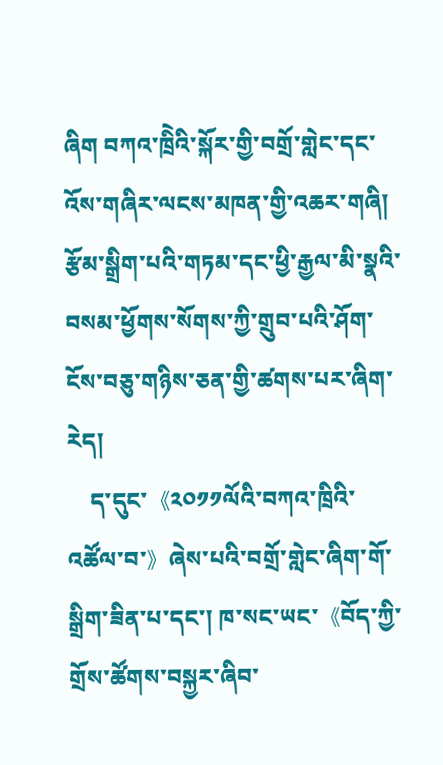ཞིག བཀའ་ཁྲིེའི་སྐོར་གྱི་བགྲོ་གླེང་དང་འོས་གཞིར་ལངས་མཁན་གྱི་འཆར་གཞི། རྩོམ་སྒྲིག་པའི་གཏམ་དང་ཕྱི་རྒྱལ་མི་སྣའི་བསམ་ཕྱོགས་སོགས་ཀྱི་གྲུབ་པའི་ཤོག་ངོས་བཅུ་གཉིས་ཅན་གྱི་ཚགས་པར་ཞིག་རེད།
    ད་དུང་《༢༠༡༡ལོའི་བཀའ་ཁྲིའི་འཚོལ་བ་》ཞེས་པའི་བགྲོ་གླེང་ཞིག་གོ་སྒྲིག་ཟིན་པ་དང་། ཁ་སང་ཡང་《བོད་ཀྱི་གྲོས་ཚོགས་བསྐྱར་ཞིབ་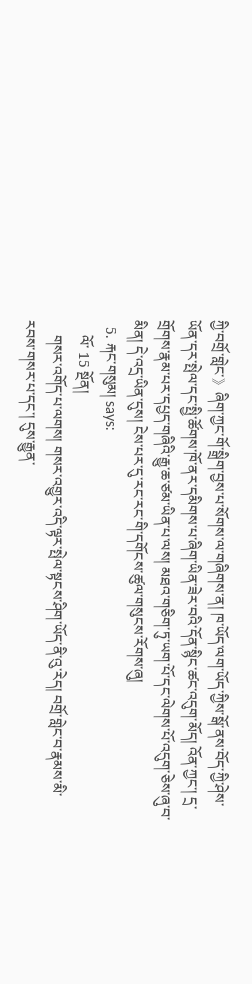ཀྱི་བགྲོ་གླེང་》ཞིག་ཀྱང་གོ་སྒྲིག་བྱས་པ་སོགས་ལ་གཞིགས་ན། ཁ་ཡོད་ལག་ཡོད་ཀྱིས་སྒོ་ནས་བོད་ཀྱི་ཤེས་ཡོན་དར་སྤེལ་དང་སྤྱི་ཚོགས་ཁོ་ནར་དམིགས་པ་ཞིག་ཡིན་ཟེར་བའི་དོན་སྙིང་ཚང་འདུག་མོད། འོན་ཀྱང་། དྲ་གྲོགས་རྣམ་པར་དཔྱད་གཞིའི་རྒྱུ་ཆ་ཙམ་ཡིན་པ་ལས། མཐའ་གཅིག་ཏུ་ཡག་པོ་དང་ལེགས་པོ་འདུག་ཅེས་ཞུ་བ་མིན། དེ་འདྲ་ཡིན་དུས། ངེས་པར་དུ་རང་རང་གི་དགོངས་ཚུལ་གསུངས་རོགས་ཞུ།
  5. རྐང་གསུམ། says:
    ལོ་ 15 སྔོན།
    གསར་འགོད་པ་ལགས། གསར་འགྱུར་འདི་ལྟར་སྤེལ་སྟངས་ཤིག་ཡོད་ནི་འུ་རེད། བགྲོ་གླེང་བ་རྣམས་མི་རབས་གསར་པ་དང་། དུས་རྒྱུན་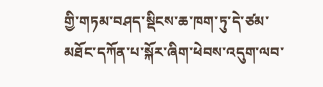གྱི་གཏམ་བཤད་སྡིངས་ཆ་ཁག་ཏུ་དེ་ཙམ་མཐོང་དཀོན་པ་སྐོར་ཞིག་ཕེབས་འདུག་ལབ་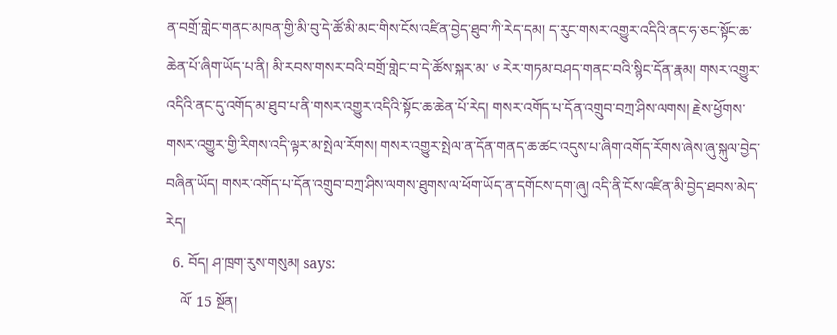ན་བགྲོ་གླེང་གནང་མཁན་གྱི་མི་བུ་དེ་ཚོ་མི་མང་གིས་ངོས་འཛིན་བྱེད་ཐུབ་ཀི་རེད་དམ། ད་རུང་གསར་འགྱུར་འདིའི་ནང་ཧ་ཅང་སྟོང་ཆ་ཆེན་པོ་ཞིག་ཡོད་པ་ནི། མི་རབས་གསར་བའི་བགྲོ་གླེང་བ་དེ་ཚོས་སྐར་མ་ ༦ རེར་གཏམ་བཤད་གནང་བའི་སྙིང་དོན་རྣམ། གསར་འགྱུར་འདིའི་ནང་དུ་འགོད་མ་ཐུབ་པ་ནི་གསར་འགྱུར་འདིའི་སྟོང་ཆ་ཆེན་པོ་རེད། གསར་འགོད་པ་དོན་འགྲུབ་བཀྲ་ཤིས་ལགས། རྗེས་ཕྱོགས་གསར་འགྱུར་གྱི་རིགས་འདི་ལྟར་མ་སྤེལ་རོགས། གསར་འགྱུར་སྤེལ་ན་དོན་གནད་ཆ་ཚང་འདུས་པ་ཞིག་འགོད་རོགས་ཞེས་ཞུ་སྐུལ་བྱེད་བཞིན་ཡོད། གསར་འགོད་པ་དོན་འགྲུབ་བཀྲ་ཤིས་ལགས་ཐུགས་ལ་ཕོག་ཡོད་ན་དགོངས་དག་ཞུ། འདི་ནི་ངོས་འཛིན་མི་བྱེད་ཐབས་མེད་རེད།
  6. བོད། ཤ་ཁྲག་རུས་གསུམ། says:
    ལོ་ 15 སྔོན།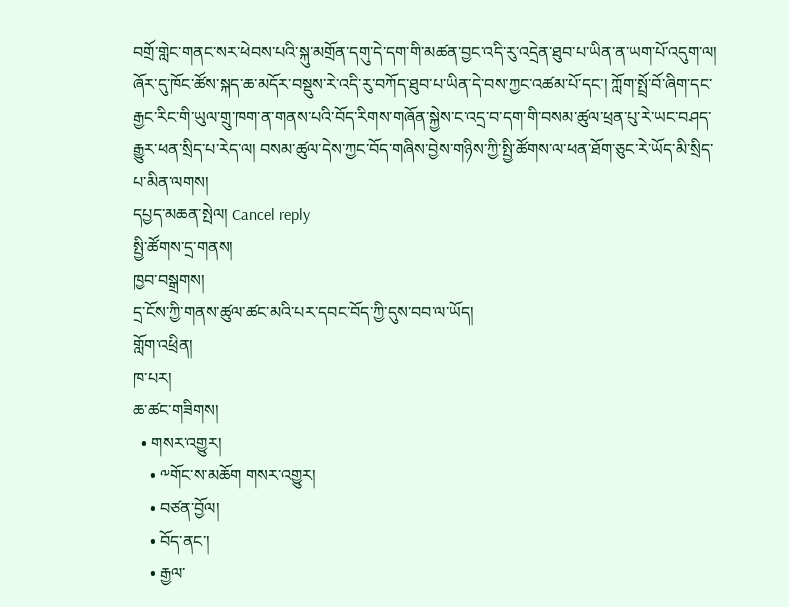བགྲོ་གླེང་གནང་སར་ཕེབས་པའི་སྐུ་མགྲོན་དགུ་དེ་དག་གི་མཚན་བྱང་འདི་རུ་འདྲེན་ཐུབ་པ་ཡིན་ན་ཡག་པོ་འདུག་ལ། ཞོར་དུ་ཁོང་ཚོས་སྐད་ཆ་མདོར་བསྡུས་རེ་འདི་རུ་བཀོད་ཐུབ་པ་ཡིན་དེ་བས་ཀྱང་འཚམ་པོ་དང་། ཀློག་སྤྲོ་བོ་ཞིག་དང་རྒྱང་རིང་གི་ཡུལ་གྲུ་ཁག་ན་གནས་པའི་བོད་རིགས་གཞོན་སྐྱེས་ང་འདྲ་བ་དག་གི་བསམ་ཚུལ་ཕྲན་པུ་རེ་ཡང་བཤད་རྒྱུར་ཕན་སྲིད་པ་རེད་ལ། བསམ་ཚུལ་དེས་ཀྱང་བོད་གཞིས་བྱེས་གཉིས་ཀྱི་སྤྱི་ཚོགས་ལ་ཕན་ཐོག་ཅུང་རེ་ཡོད་མི་སྲིད་པ་མིན་ལགས།
དཔྱད་མཆན་སྤེལ། Cancel reply
སྤྱི་ཚོགས་དྲ་གནས།
ཁྱབ་བསྒྲགས།
དྲ་ངོས་ཀྱི་གནས་ཚུལ་ཚང་མའི་པར་དབང་བོད་ཀྱི་དུས་བབ་ལ་ཡོད།
གློག་འཕྲིན།
ཁ་པར།
ཆ་ཚང་གཟིགས།
  • གསར་འགྱུར།
    • ༸གོང་ས་མཆོག གསར་འགྱུར།
    • བཙན་བྱོལ།
    • བོད་ནང་།
    • རྒྱལ་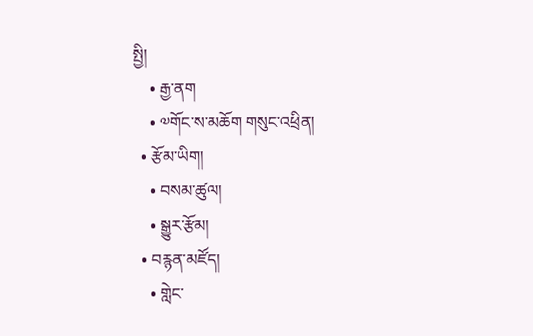སྤྱི།
    • རྒྱ་ནག
    • ༧གོང་ས་མཆོག གསུང་འཕྲིན།
  • རྩོམ་ཡིག།
    • བསམ་ཚུལ།
    • སྒྱུར་རྩོམ།
  • བརྙན་མཛོད།
    • གླེང་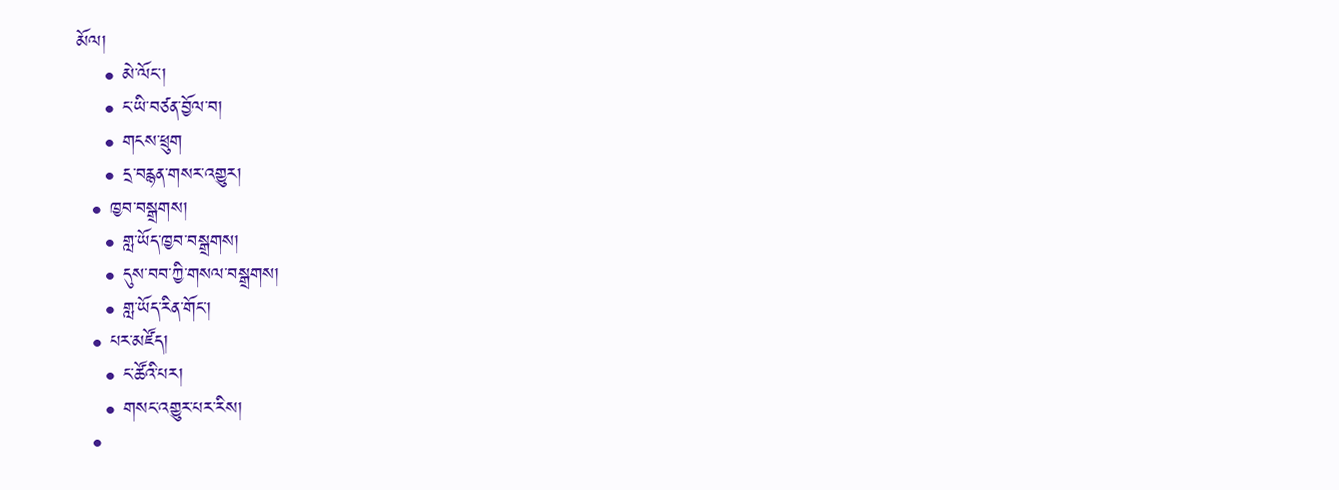མོལ།
    • མེ་ལོང་།
    • ང་ཡི་བཙན་བྱོལ་བ།
    • གངས་ཕྲུག
    • དྲ་བརྙན་གསར་འགྱུར།
  • ཁྱབ་བསྒྲགས།
    • གླ་ཡོད་ཁྱབ་བསྒྲགས།
    • དུས་བབ་ཀྱི་གསལ་བསྒྲགས།
    • གླ་ཡོད་རིན་གོང་།
  • པར་མཛོད།
    • ང་ཚོའི་པར།
    • གསང་འགྱུར་པར་རིས།
  •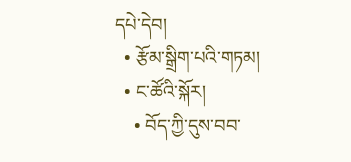དཔེ་དེབ།
  • རྩོམ་སྒྲིག་པའི་གཏམ།
  • ང་ཚོའི་སྐོར།
    • བོད་ཀྱི་དུས་བབ་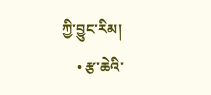ཀྱི་བྱུང་རིམ།
    • རྩ་ཆེའི་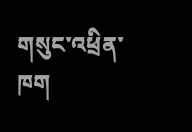གསུང་འཕྲིན་ཁག